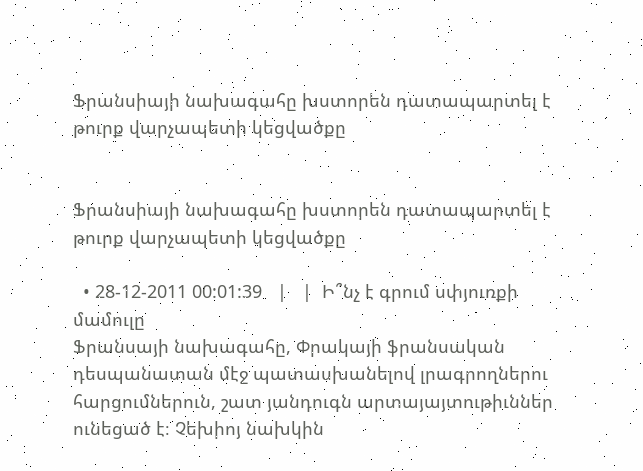Ֆրանսիայի նախագահը խստորեն դատապարտել է թուրք վարչապետի կեցվածքը


Ֆրանսիայի նախագահը խստորեն դատապարտել է թուրք վարչապետի կեցվածքը

  • 28-12-2011 00:01:39   |   |  Ի՞նչ է գրում սփյուռքի մամուլը
Ֆրանսայի նախագահը, Փրակայի ֆրանսական դեսպանատան մէջ պատասխանելով լրագրողներու հարցումներուն, շատ յանդուգն արտայայտութիւններ ունեցած է։ Չեխիոյ նախկին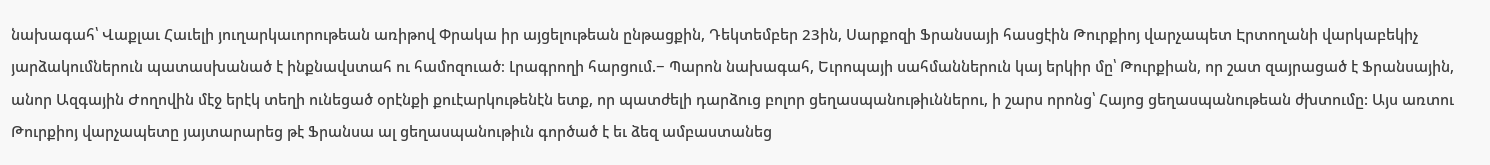նախագահ՝ Վաքլաւ Հաւելի յուղարկաւորութեան առիթով Փրակա իր այցելութեան ընթացքին, Դեկտեմբեր 23ին, Սարքոզի Ֆրանսայի հասցէին Թուրքիոյ վարչապետ Էրտողանի վարկաբեկիչ յարձակումներուն պատասխանած է ինքնավստահ ու համոզուած։ Լրագրողի հարցում.− Պարոն նախագահ, Եւրոպայի սահմաններուն կայ երկիր մը՝ Թուրքիան, որ շատ զայրացած է Ֆրանսային, անոր Ազգային Ժողովին մէջ երէկ տեղի ունեցած օրէնքի քուէարկութենէն ետք, որ պատժելի դարձուց բոլոր ցեղասպանութիւններու, ի շարս որոնց՝ Հայոց ցեղասպանութեան ժխտումը: Այս առտու Թուրքիոյ վարչապետը յայտարարեց թէ Ֆրանսա ալ ցեղասպանութիւն գործած է եւ ձեզ ամբաստանեց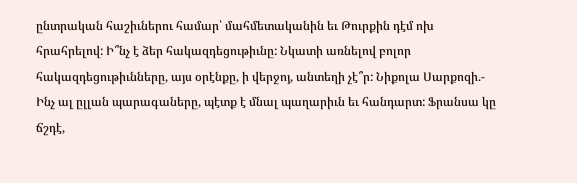ընտրական հաշիւներու համար՝ մահմետականին եւ Թուրքին դէմ ոխ հրահրելով: Ի՞նչ է ձեր հակազդեցութիւնը: Նկատի առնելով բոլոր հակազդեցութիւնները, այս օրէնքը, ի վերջոյ, անտեղի չէ՞ր: Նիքոլա Սարքոզի.- Ինչ ալ ըլլան պարագաները, պէտք է մնալ պաղարիւն եւ հանդարտ: Ֆրանսա կը ճշդէ,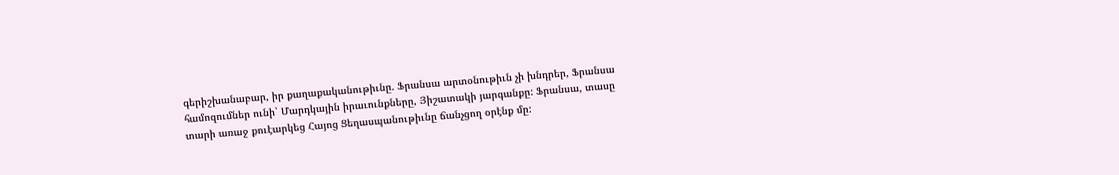գերիշխանաբար, իր քաղաքականութիւնը. Ֆրանսա արտօնութիւն չի խնդրեր, Ֆրանսա համոզումներ ունի՝ Մարդկային իրաւունքները, Յիշատակի յարգանքը: Ֆրանսա, տասը տարի առաջ քուէարկեց Հայոց Ցեղասպանութիւնը ճանչցող օրէնք մը: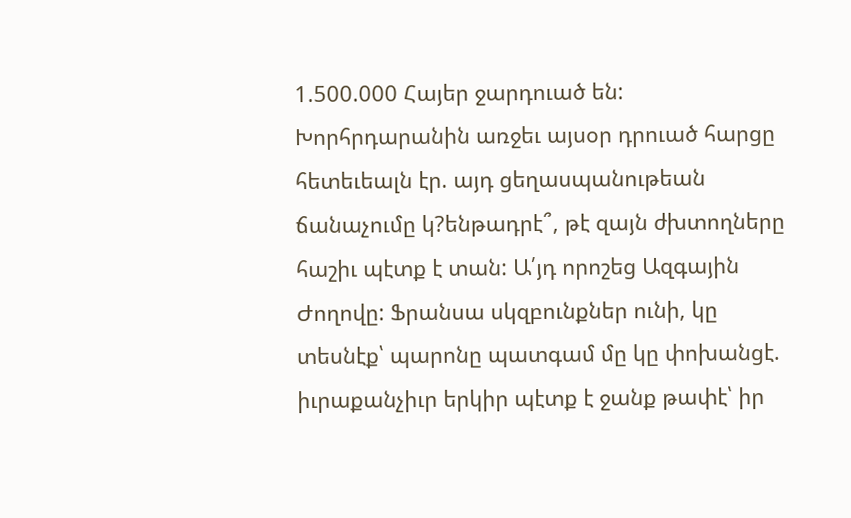1.500.000 Հայեր ջարդուած են: Խորհրդարանին առջեւ այսօր դրուած հարցը հետեւեալն էր. այդ ցեղասպանութեան ճանաչումը կ?ենթադրէ՞, թէ զայն ժխտողները հաշիւ պէտք է տան: Ա՛յդ որոշեց Ազգային Ժողովը: Ֆրանսա սկզբունքներ ունի, կը տեսնէք՝ պարոնը պատգամ մը կը փոխանցէ. իւրաքանչիւր երկիր պէտք է ջանք թափէ՝ իր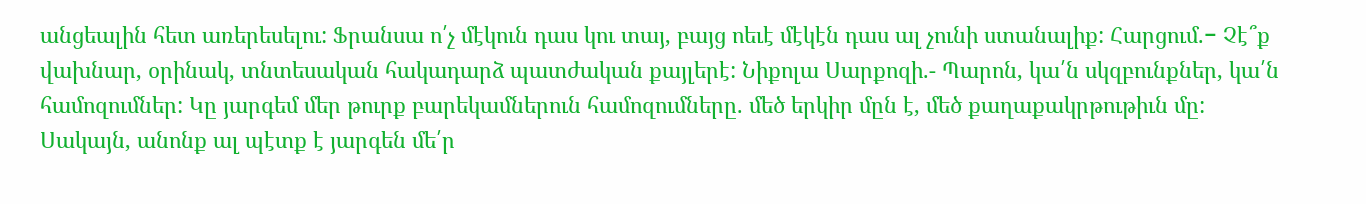անցեալին հետ առերեսելու: Ֆրանսա ո՛չ մէկուն դաս կու տայ, բայց ոեւէ մէկէն դաս ալ չունի ստանալիք: Հարցում.− Չէ՞ք վախնար, օրինակ, տնտեսական հակադարձ պատժական քայլերէ: Նիքոլա Սարքոզի.- Պարոն, կա՛ն սկզբունքներ, կա՛ն համոզումներ: Կը յարգեմ մեր թուրք բարեկամներուն համոզումները. մեծ երկիր մըն է, մեծ քաղաքակրթութիւն մը: Սակայն, անոնք ալ պէտք է յարգեն մե՛ր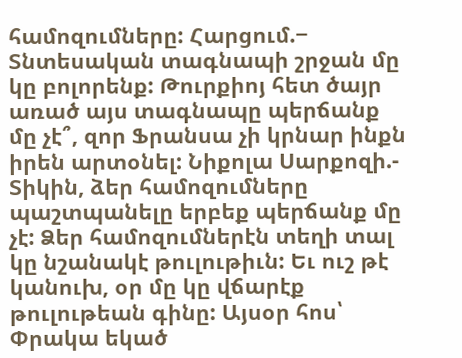համոզումները: Հարցում.− Տնտեսական տագնապի շրջան մը կը բոլորենք: Թուրքիոյ հետ ծայր առած այս տագնապը պերճանք մը չէ՞, զոր Ֆրանսա չի կրնար ինքն իրեն արտօնել: Նիքոլա Սարքոզի.- Տիկին, ձեր համոզումները պաշտպանելը երբեք պերճանք մը չէ: Ձեր համոզումներէն տեղի տալ կը նշանակէ թուլութիւն: Եւ ուշ թէ կանուխ, օր մը կը վճարէք թուլութեան գինը: Այսօր հոս՝ Փրակա եկած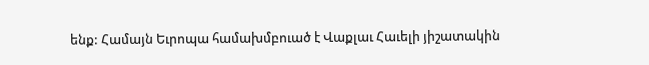ենք: Համայն Եւրոպա համախմբուած է Վաքլաւ Հաւելի յիշատակին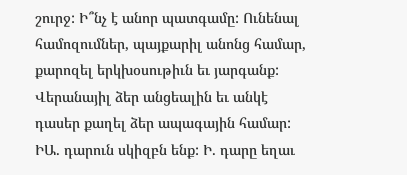շուրջ: Ի՞նչ է անոր պատգամը: Ունենալ համոզումներ, պայքարիլ անոնց համար, քարոզել երկխօսութիւն եւ յարգանք: Վերանայիլ ձեր անցեալին եւ անկէ դասեր քաղել ձեր ապագային համար: ԻԱ. դարուն սկիզբն ենք: Ի. դարը եղաւ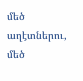մեծ աղէտներու, մեծ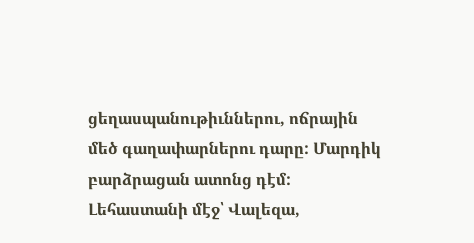ցեղասպանութիւններու, ոճրային մեծ գաղափարներու դարը: Մարդիկ բարձրացան ատոնց դէմ: Լեհաստանի մէջ՝ Վալեզա,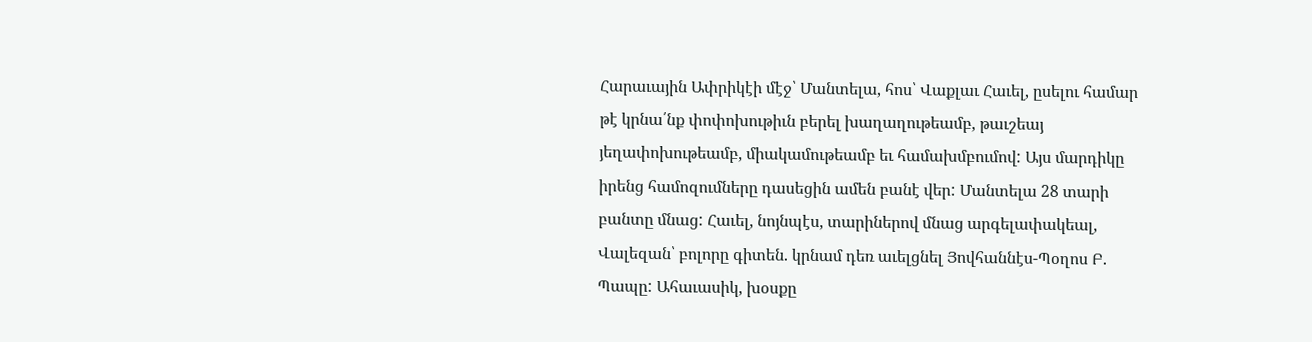Հարաւային Ափրիկէի մէջ՝ Մանտելա, հոս՝ Վաքլաւ Հաւել, ըսելու համար թէ կրնա՛նք փոփոխութիւն բերել խաղաղութեամբ, թաւշեայ յեղափոխութեամբ, միակամութեամբ եւ համախմբումով: Այս մարդիկը իրենց համոզումները դասեցին ամեն բանէ վեր: Մանտելա 28 տարի բանտը մնաց: Հաւել, նոյնպէս, տարիներով մնաց արգելափակեալ, Վալեզան՝ բոլորը գիտեն. կրնամ դեռ աւելցնել Յովհաննէս-Պօղոս Բ. Պապը: Ահաւասիկ, խօսքը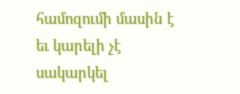համոզումի մասին է եւ կարելի չէ սակարկել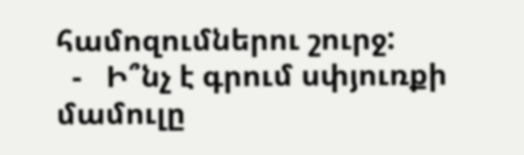համոզումներու շուրջ:
  -   Ի՞նչ է գրում սփյուռքի մամուլը